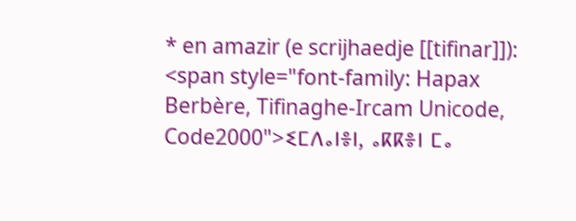* en amazir (e scrijhaedje [[tifinar]]): <span style="font-family: Hapax Berbère, Tifinaghe-Ircam Unicode, Code2000">ⵉⵎⴷⴰⵏⴻⵏ, ⴰⴽⴽⴻⵏ ⵎⴰ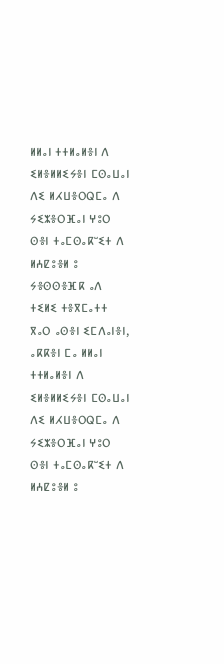ⵍⵍⴰⵏ ⵜⵜⵍⴰⵍⴻⵏ ⴷ ⵉⵍⴻⵍⵍⵉⵢⴻⵏ ⵎⵙⴰⵡⴰⵏ ⴷⵉ ⵍⵃⵡⴻⵔⵕⵎⴰ ⴷ ⵢⵉⵣⴻⵔⴼⴰⵏ ⵖⵓⵔ ⵙⴻⵏ ⵜⴰⵎⵙⴰⴽⵯⵉⵜ ⴷ ⵍⵄⵇⵓⴻⵍ ⵓ ⵢⴻⵙⵙⴻⴼⴽ ⴰⴷ ⵜⵉⵍⵉ ⵜⴻⴳⵎⴰⵜⵜ ⴳⴰⵔ ⴰⵙⴻⵏ ⵉⵎⴷⴰⵏⴻⵏ, ⴰⴽⴽⴻⵏ ⵎⴰ ⵍⵍⴰⵏ ⵜⵜⵍⴰⵍⴻⵏ ⴷ ⵉⵍⴻⵍⵍⵉⵢⴻⵏ ⵎⵙⴰⵡⴰⵏ ⴷⵉ ⵍⵃⵡⴻⵔⵕⵎⴰ ⴷ ⵢⵉⵣⴻⵔⴼⴰⵏ ⵖⵓⵔ ⵙⴻⵏ ⵜⴰⵎⵙⴰⴽⵯⵉⵜ ⴷ ⵍⵄⵇⵓⴻⵍ ⵓ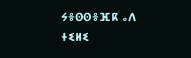ⵢⴻⵙⵙⴻⴼⴽ ⴰⴷ ⵜⵉⵍⵉ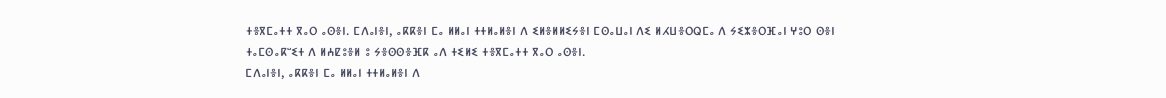ⵜⴻⴳⵎⴰⵜⵜ ⴳⴰⵔ ⴰⵙⴻⵏ. ⵎⴷⴰⵏⴻⵏ, ⴰⴽⴽⴻⵏ ⵎⴰ ⵍⵍⴰⵏ ⵜⵜⵍⴰⵍⴻⵏ ⴷ ⵉⵍⴻⵍⵍⵉⵢⴻⵏ ⵎⵙⴰⵡⴰⵏ ⴷⵉ ⵍⵃⵡⴻⵔⵕⵎⴰ ⴷ ⵢⵉⵣⴻⵔⴼⴰⵏ ⵖⵓⵔ ⵙⴻⵏ ⵜⴰⵎⵙⴰⴽⵯⵉⵜ ⴷ ⵍⵄⵇⵓⴻⵍ ⵓ ⵢⴻⵙⵙⴻⴼⴽ ⴰⴷ ⵜⵉⵍⵉ ⵜⴻⴳⵎⴰⵜⵜ ⴳⴰⵔ ⴰⵙⴻⵏ.
ⵎⴷⴰⵏⴻⵏ, ⴰⴽⴽⴻⵏ ⵎⴰ ⵍⵍⴰⵏ ⵜⵜⵍⴰⵍⴻⵏ ⴷ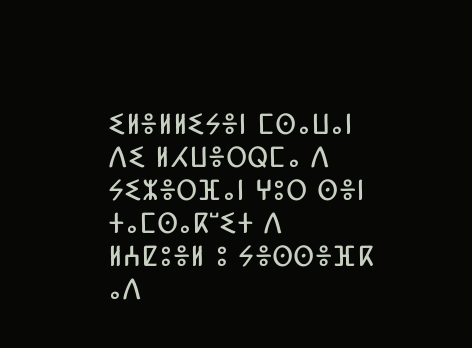ⵉⵍⴻⵍⵍⵉⵢⴻⵏ ⵎⵙⴰⵡⴰⵏ ⴷⵉ ⵍⵃⵡⴻⵔⵕⵎⴰ ⴷ ⵢⵉⵣⴻⵔⴼⴰⵏ ⵖⵓⵔ ⵙⴻⵏ ⵜⴰⵎⵙⴰⴽⵯⵉⵜ ⴷ ⵍⵄⵇⵓⴻⵍ ⵓ ⵢⴻⵙⵙⴻⴼⴽ ⴰⴷ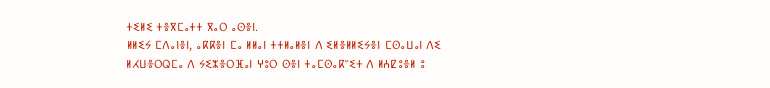ⵜⵉⵍⵉ ⵜⴻⴳⵎⴰⵜⵜ ⴳⴰⵔ ⴰⵙⴻⵏ.
ⵍⵍⵉⵢ ⵎⴷⴰⵏⴻⵏ, ⴰⴽⴽⴻⵏ ⵎⴰ ⵍⵍⴰⵏ ⵜⵜⵍⴰⵍⴻⵏ ⴷ ⵉⵍⴻⵍⵍⵉⵢⴻⵏ ⵎⵙⴰⵡⴰⵏ ⴷⵉ ⵍⵃⵡⴻⵔⵕⵎⴰ ⴷ ⵢⵉⵣⴻⵔⴼⴰⵏ ⵖⵓⵔ ⵙⴻⵏ ⵜⴰⵎⵙⴰⴽⵯⵉⵜ ⴷ ⵍⵄⵇⵓⴻⵍ ⵓ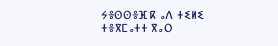ⵢⴻⵙⵙⴻⴼⴽ ⴰⴷ ⵜⵉⵍⵉ ⵜⴻⴳⵎⴰⵜⵜ ⴳⴰⵔ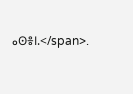ⴰⵙⴻⵏ.</span>.